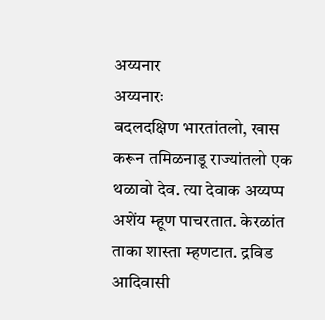अय्यनार
अय्यनारः
बदलदक्षिण भारतांतलो, खास करून तमिळनाडू राज्यांतलो एक थळावो देव. त्या देवाक अय्यप्प अशेंय म्हूण पाचरतात. केरळांत ताका शास्ता म्हणटात. द्रविड आदिवासी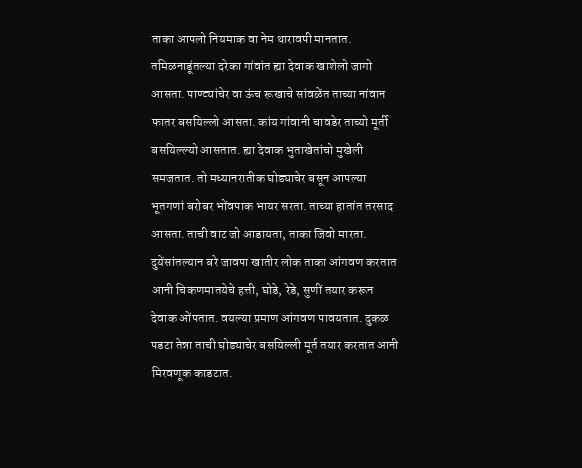ताका आपलो नियमाक वा नेम थारावपी मानतात. तमिळनाडूंतल्या दरेका गांवांत ह्या देवाक खाशेलो जागो आसता. पाण्ट्यांचेर वा ऊंच रूखाचे सांवळेंत ताच्या नांवान फातर बसयिल्लो आसता. कांय गांवानी चावडेर ताच्यो मूर्ती बसयिल्ल्यो आसतात. ह्या देवाक भुताखेतांचो मुखेली समजतात. तो मध्यानरातीक घोड्याचेर बसून आपल्या भूतगणां बरोबर भोंवपाक भायर सरता. ताच्या हातांत तरसाद आसता. ताची वाट जो आडायता, ताका जिवो मारता. दुयेंसांतल्यान बरे जावपा खातीर लोक ताका आंगवण करतात आनी चिकणमातयेचे हत्ती, घोडे, रेडे, सुणीं तयार करून देवाक ओंपतात. वयल्या प्रमाण आंगवण पावयतात. दुकळ पडटा तेन्ना ताची घोड्याचेर बसयिल्ली मूर्त तयार करतात आनी मिरवणूक काडटात.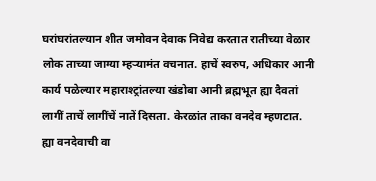घरांघरांतल्यान शीत जमोवन देवाक निवेद्य करतात रातीच्या वेळार लोक ताच्या जाग्या म्हऱ्यामंत वचनात. हाचें स्वरुप, अधिकार आनी कार्य पळेल्यार महाराश्ट्रांतल्या खंडोबा आनी ब्रह्मभूत ह्या दैवतां लागीं ताचें लागींचें नातें दिसता. केरळांत ताका वनदेव म्हणटात. ह्या वनदेवाची वा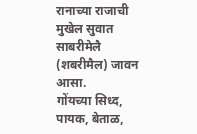रानाच्या राजाची मुखेल सुवात साबरीमेलै (शबरीमैल) जावन आसा.
गोंयच्या सिध्द, पायक, बेताळ,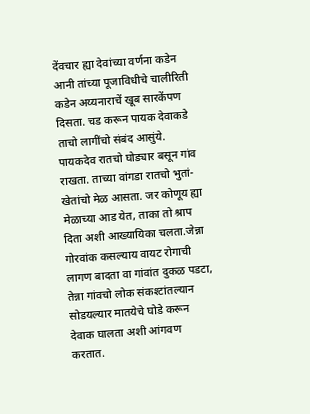देंवचार ह्या देवांच्या वर्णना कडेन आनी तांच्या पूजाविधीचे चालीरिती कडेन अय्यनाराचें खूब सारकेंपण दिसता. चड करून पायक देवाकडे ताचो लागींचो संबंद आसुंये.
पायकदेव रातचो घोड्यार बसून गांव राखता. ताच्या वांगडा रातचो भुतां-खेतांचो मेळ आसता. जर कोणूय ह्या मेळाच्या आड येत, ताका तो श्राप दिता अशी आख्यायिका चलता.जेन्ना गोरवांक कसल्याय वायट रोगाची लागण बादता वा गांवांत दुकळ पडटा, तेन्ना गांवचो लोक संकश्टांतल्यान सोडयल्यार मातयेचे घोडे करून देवाक घालता अशी आंगवण करतात.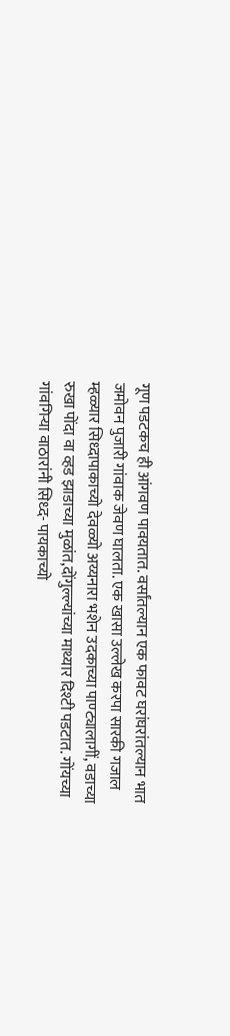गूण पडटकच ही आंगवण पावयतात. वर्सांतल्यान एक फावट घरांघरांतल्यान भात जमोवन पुजारी गांवाक जेवण घालता. एक खासा उल्लेख करपा सारकी गजाल म्हळ्यार सिध्दापाकाच्यो देवळ्यो अय्यनारा भशेन उदकाच्या पाण्ट्यालागीं, वडाच्या रुखा पोंदा वा व्हड झाडाच्या मुळांत,दोंगुल्ल्यांच्या माथ्यार दिश्टी पडटात. गोंयच्या गांवगिऱ्या वाठारांनी सिध्द- पायकाच्यो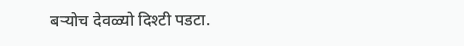बऱ्योच देवळ्यो दिश्टी पडटा.